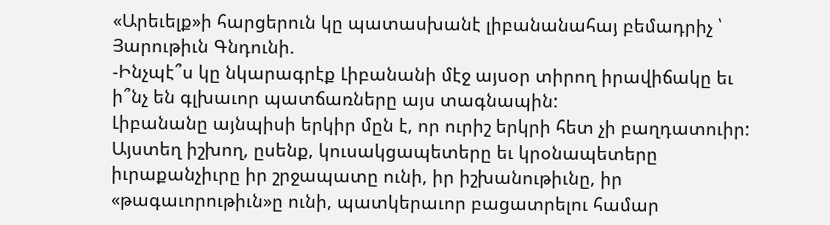«Արեւելք»ի հարցերուն կը պատասխանէ լիբանանահայ բեմադրիչ ՝ Յարութիւն Գնդունի.
-Ինչպէ՞ս կը նկարագրէք Լիբանանի մէջ այսօր տիրող իրավիճակը եւ ի՞նչ են գլխաւոր պատճառները այս տագնապին:
Լիբանանը այնպիսի երկիր մըն է, որ ուրիշ երկրի հետ չի բաղդատուիր: Այստեղ իշխող, ըսենք, կուսակցապետերը եւ կրօնապետերը իւրաքանչիւրը իր շրջապատը ունի, իր իշխանութիւնը, իր «թագաւորութիւն»ը ունի, պատկերաւոր բացատրելու համար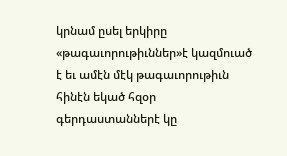կրնամ ըսել երկիրը «թագաւորութիւններ»է կազմուած է եւ ամէն մէկ թագաւորութիւն հինէն եկած հզօր գերդաստաններէ կը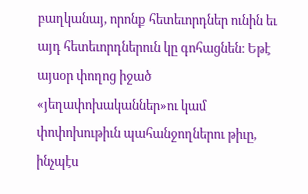բաղկանայ, որոնք հետեւորդներ ունին եւ այդ հետեւորդներուն կը գոհացնեն։ Եթէ այսօր փողոց իջած «յեղափոխականներ»ու կամ փոփոխութիւն պահանջողներու թիւը, ինչպէս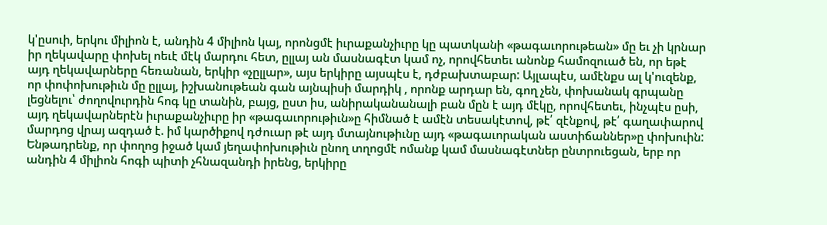կ'ըսուի, երկու միլիոն է, անդին 4 միլիոն կայ, որոնցմէ իւրաքանչիւրը կը պատկանի «թագաւորութեան» մը եւ չի կրնար իր ղեկավարը փոխել ոեւէ մէկ մարդու հետ, ըլլայ ան մասնագէտ կամ ոչ, որովհետեւ անոնք համոզուած են, որ եթէ այդ ղեկավարները հեռանան, երկիր «չըլլար», այս երկիրը այսպէս է, դժբախտաբար: Այլապէս, ամէնքս ալ կ'ուզենք, որ փոփոխութիւն մը ըլլայ, իշխանութեան գան այնպիսի մարդիկ , որոնք արդար են, գող չեն, փոխանակ գրպանը լեցնելու՝ ժողովուրդին հոգ կը տանին, բայց, ըստ իս, անիրականանալի բան մըն է այդ մէկը, որովհետեւ, ինչպէս ըսի, այդ ղեկավարներէն իւրաքանչիւրը իր «թագաւորութիւն»ը հիմնած է ամէն տեսակէտով, թէ՛ զէնքով, թէ՛ գաղափարով մարդոց վրայ ազդած է. իմ կարծիքով դժուար թէ այդ մտայնութիւնը այդ «թագաւորական աստիճաններ»ը փոխուին: Ենթադրենք, որ փողոց իջած կամ յեղափոխութիւն ընող տղոցմէ ոմանք կամ մասնագէտներ ընտրուեցան, երբ որ անդին 4 միլիոն հոգի պիտի չհնազանդի իրենց, երկիրը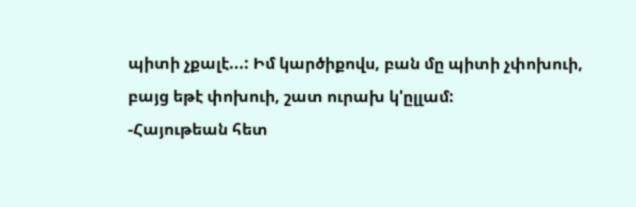պիտի չքալէ...: Իմ կարծիքովս, բան մը պիտի չփոխուի, բայց եթէ փոխուի, շատ ուրախ կ'ըլլամ:
-Հայութեան հետ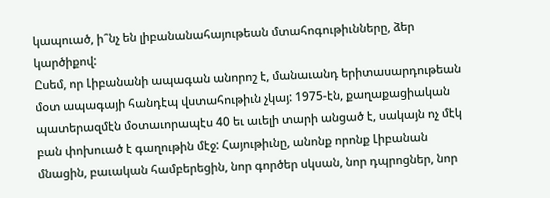կապուած, ի՞նչ են լիբանանահայութեան մտահոգութիւնները, ձեր կարծիքով:
Ըսեմ, որ Լիբանանի ապագան անորոշ է, մանաւանդ երիտասարդութեան մօտ ապագայի հանդէպ վստահութիւն չկայ: 1975-էն, քաղաքացիական պատերազմէն մօտաւորապէս 40 եւ աւելի տարի անցած է, սակայն ոչ մէկ բան փոխուած է գաղութին մէջ: Հայութիւնը, անոնք որոնք Լիբանան մնացին, բաւական համբերեցին, նոր գործեր սկսան, նոր դպրոցներ, նոր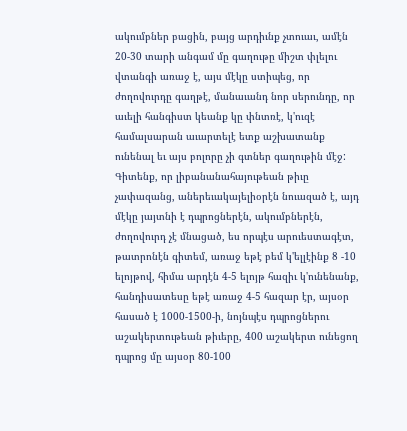ակումբներ բացին, բայց արդիւնք չտուաւ, ամէն 20-30 տարի անգամ մը գաղութը միշտ փլելու վտանգի առաջ է, այս մէկը ստիպեց, որ ժողովուրդը գաղթէ, մանաւանդ նոր սերունդը, որ աւելի հանգիստ կեանք կը փնտռէ, կ'ուզէ համալսարան աւարտելէ ետք աշխատանք ունենալ եւ այս բոլորը չի գտներ գաղութին մէջ:
Գիտենք, որ լիբանանահայութեան թիւը չափազանց, աներեւակայելիօրէն նուազած է, այդ մէկը յայտնի է դպրոցներէն, ակումբներէն, ժողովուրդ չէ մնացած, ես որպէս արուեստագէտ, թատրոնէն գիտեմ, առաջ եթէ բեմ կ'ելլէինք 8 -10 ելոյթով, հիմա արդէն 4-5 ելոյթ հազիւ կ'ունենանք, հանդիսատեսը եթէ առաջ 4-5 հազար էր, այսօր հասած է 1000-1500-ի, նոյնպէս դպրոցներու աշակերտութեան թիւերը, 400 աշակերտ ունեցող դպրոց մը այսօր 80-100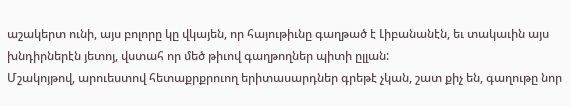աշակերտ ունի, այս բոլորը կը վկայեն, որ հայութիւնը գաղթած է Լիբանանէն, եւ տակաւին այս խնդիրներէն յետոյ, վստահ որ մեծ թիւով գաղթողներ պիտի ըլլան:
Մշակոյթով, արուեստով հետաքրքրուող երիտասարդներ գրեթէ չկան, շատ քիչ են, գաղութը նոր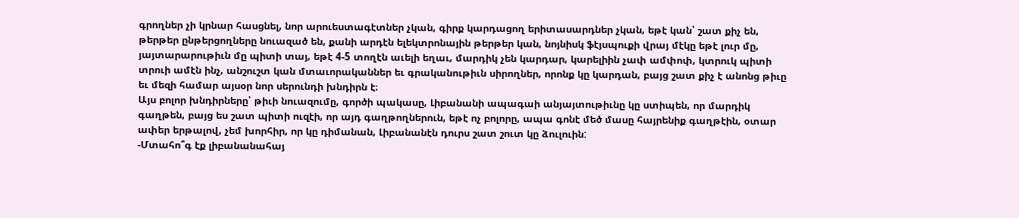գրողներ չի կրնար հասցնել, նոր արուեստագէտներ չկան, գիրք կարդացող երիտասարդներ չկան, եթէ կան՝ շատ քիչ են, թերթեր ընթերցողները նուազած են, քանի արդէն ելեկտրոնային թերթեր կան, նոյնիսկ ֆէյսպուքի վրայ մէկը եթէ լուր մը, յայտարարութիւն մը պիտի տայ, եթէ 4-5 տողէն աւելի եղաւ, մարդիկ չեն կարդար, կարելիին չափ ամփոփ, կտրուկ պիտի տրուի ամէն ինչ, անշուշտ կան մտաւորականներ եւ գրականութիւն սիրողներ, որոնք կը կարդան, բայց շատ քիչ է անոնց թիւը եւ մեզի համար այսօր նոր սերունդի խնդիրն է։
Այս բոլոր խնդիրները՝ թիւի նուազումը, գործի պակասը, Լիբանանի ապագաի անյայտութիւնը կը ստիպեն, որ մարդիկ գաղթեն, բայց ես շատ պիտի ուզէի, որ այդ գաղթողներուն, եթէ ոչ բոլորը, ապա գոնէ մեծ մասը հայրենիք գաղթէին, օտար ափեր երթալով, չեմ խորհիր, որ կը դիմանան, Լիբանանէն դուրս շատ շուտ կը ձուլուին:
-Մտահո՞գ էք լիբանանահայ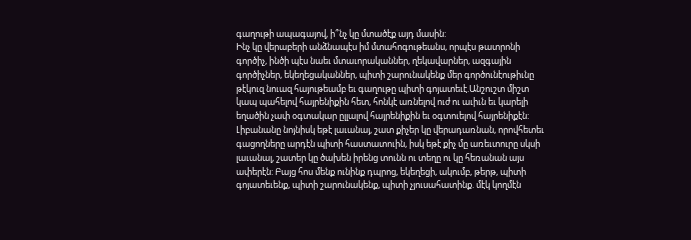գաղութի ապագայով, ի՞նչ կը մտածէք այդ մասին:
Ինչ կը վերաբերի անձնապէս իմ մտահոգութեանս, որպէս թատրոնի գործիչ, ինծի պէս նաեւ մտաւորականներ, ղեկավարներ, ազգային գործիչներ, եկեղեցականներ, պիտի շարունակենք մեր գործունէութիւնը թէկուզ նուազ հայութեամբ եւ գաղութը պիտի գոյատեւէ.Անշուշտ միշտ կապ պահելով հայրենիքին հետ, հոնկէ առնելով ուժ ու աւիւն եւ կարելի եղածին չափ օգտակար ըլլալով հայրենիքին եւ օգտուելով հայրենիքէն:
Լիբանանը նոյնիսկ եթէ լաւանայ, շատ քիչեր կը վերադառնան, որովհետեւ գացողները արդէն պիտի հաստատուին, իսկ եթէ քիչ մը առեւտուրը սկսի լաւանալ, շատեր կը ծախեն իրենց տունն ու տեղը ու կը հեռանան այս ափերէն: Բայց հոս մենք ունինք դպրոց, եկեղեցի, ակումբ, թերթ, պիտի գոյատեւենք, պիտի շարունակենք, պիտի չյուսահատինք. մէկ կողմէն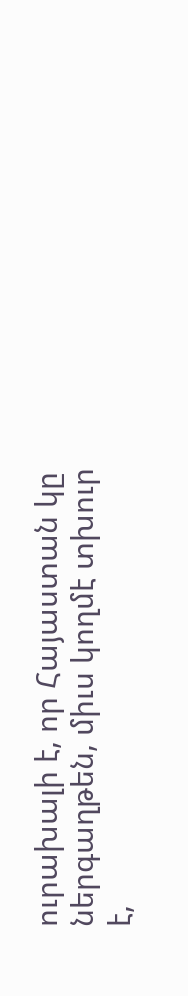ուրախալի է, որ Հայաստան կը ներգաղթեն, միւս կողմէ տխուր է,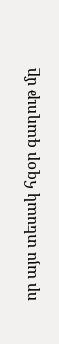որ այս տեսակ հզօր գաղութ մը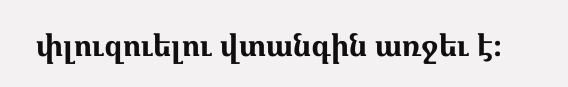փլուզուելու վտանգին առջեւ է։